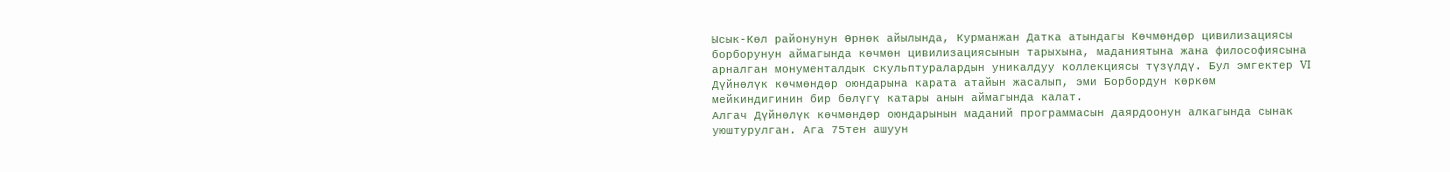Ысык-Көл районунун Өрнөк айылында, Курманжан Датка атындагы Көчмөндөр цивилизациясы борборунун аймагында көчмөн цивилизациясынын тарыхына, маданиятына жана философиясына арналган монументалдык скульптуралардын уникалдуу коллекциясы түзүлдү. Бул эмгектер VI Дүйнөлүк көчмөндөр оюндарына карата атайын жасалып, эми Борбордун көркөм мейкиндигинин бир бөлүгү катары анын аймагында калат.
Алгач Дүйнөлүк көчмөндөр оюндарынын маданий программасын даярдоонун алкагында сынак уюштурулган. Ага 75тен ашуун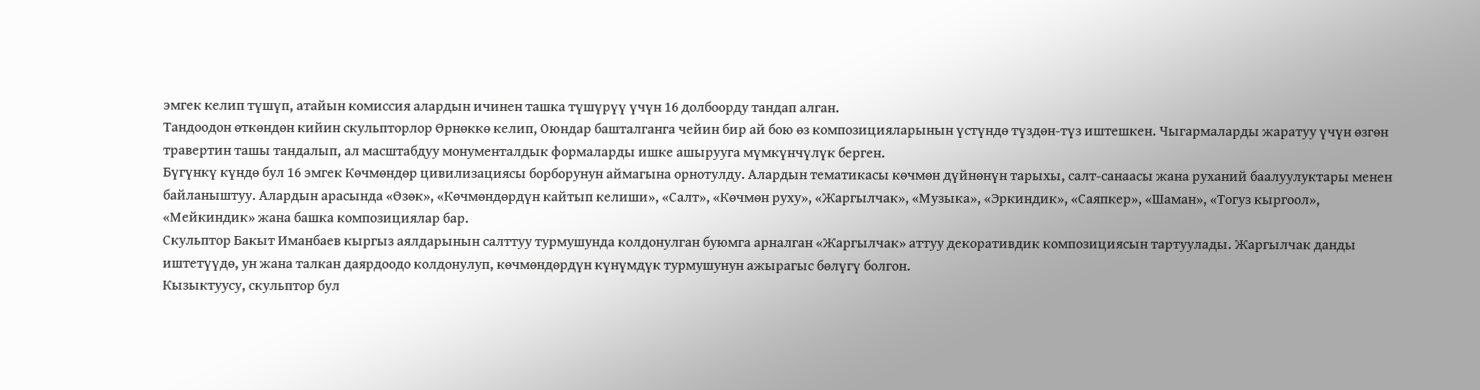эмгек келип түшүп, атайын комиссия алардын ичинен ташка түшүрүү үчүн 16 долбоорду тандап алган.
Тандоодон өткөндөн кийин скульпторлор Өрнөккө келип, Оюндар башталганга чейин бир ай бою өз композицияларынын үстүндө түздөн-түз иштешкен. Чыгармаларды жаратуу үчүн өзгөн травертин ташы тандалып, ал масштабдуу монументалдык формаларды ишке ашырууга мүмкүнчүлүк берген.
Бүгүнкү күндө бул 16 эмгек Көчмөндөр цивилизациясы борборунун аймагына орнотулду. Алардын тематикасы көчмөн дүйнөнүн тарыхы, салт-санаасы жана руханий баалуулуктары менен байланыштуу. Алардын арасында «Өзөк», «Көчмөндөрдүн кайтып келиши», «Салт», «Көчмөн руху», «Жаргылчак», «Музыка», «Эркиндик», «Саяпкер», «Шаман», «Тогуз кыргоол», «Мейкиндик» жана башка композициялар бар.
Скульптор Бакыт Иманбаев кыргыз аялдарынын салттуу турмушунда колдонулган буюмга арналган «Жаргылчак» аттуу декоративдик композициясын тартуулады. Жаргылчак данды иштетүүдө, ун жана талкан даярдоодо колдонулуп, көчмөндөрдүн күнүмдүк турмушунун ажырагыс бөлүгү болгон.
Кызыктуусу, скульптор бул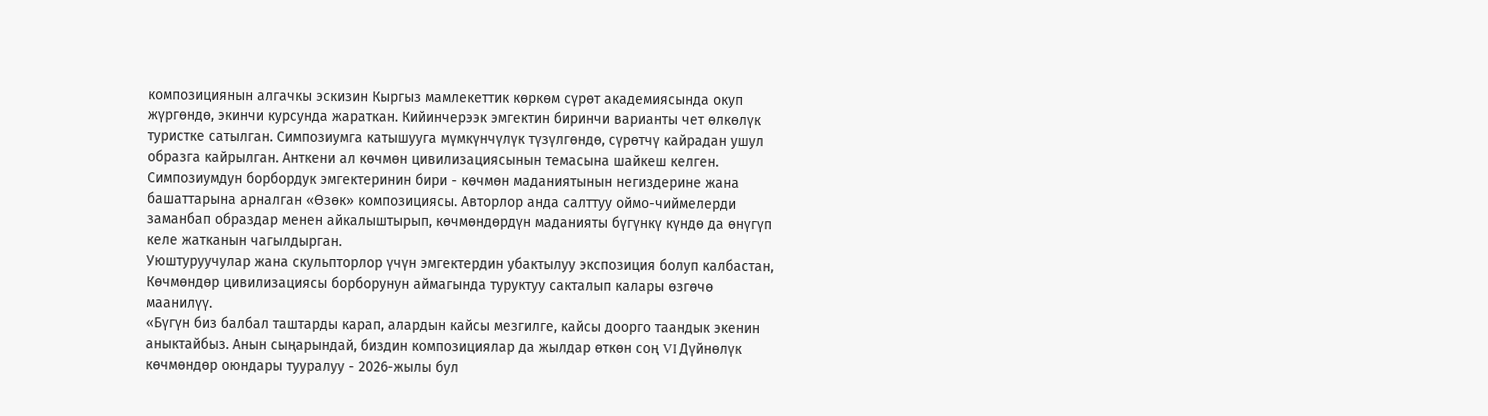композициянын алгачкы эскизин Кыргыз мамлекеттик көркөм сүрөт академиясында окуп жүргөндө, экинчи курсунда жараткан. Кийинчерээк эмгектин биринчи варианты чет өлкөлүк туристке сатылган. Симпозиумга катышууга мүмкүнчүлүк түзүлгөндө, сүрөтчү кайрадан ушул образга кайрылган. Анткени ал көчмөн цивилизациясынын темасына шайкеш келген.
Симпозиумдун борбордук эмгектеринин бири - көчмөн маданиятынын негиздерине жана башаттарына арналган «Өзөк» композициясы. Авторлор анда салттуу оймо-чиймелерди заманбап образдар менен айкалыштырып, көчмөндөрдүн маданияты бүгүнкү күндө да өнүгүп келе жатканын чагылдырган.
Уюштуруучулар жана скульпторлор үчүн эмгектердин убактылуу экспозиция болуп калбастан, Көчмөндөр цивилизациясы борборунун аймагында туруктуу сакталып калары өзгөчө маанилүү.
«Бүгүн биз балбал таштарды карап, алардын кайсы мезгилге, кайсы доорго таандык экенин аныктайбыз. Анын сыңарындай, биздин композициялар да жылдар өткөн соң VI Дүйнөлүк көчмөндөр оюндары тууралуу - 2026-жылы бул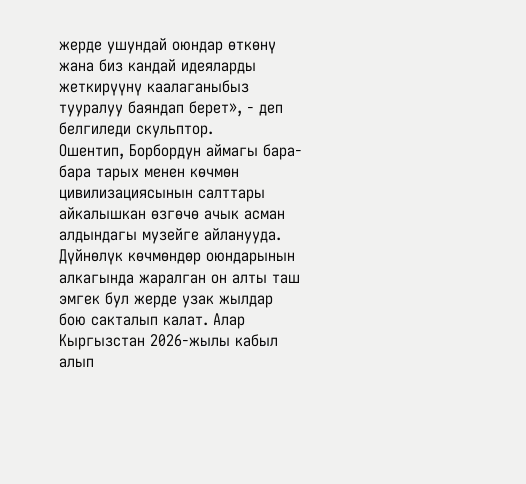жерде ушундай оюндар өткөнү жана биз кандай идеяларды жеткирүүнү каалаганыбыз тууралуу баяндап берет», - деп белгиледи скульптор.
Ошентип, Борбордун аймагы бара-бара тарых менен көчмөн цивилизациясынын салттары айкалышкан өзгөчө ачык асман алдындагы музейге айланууда.
Дүйнөлүк көчмөндөр оюндарынын алкагында жаралган он алты таш эмгек бул жерде узак жылдар бою сакталып калат. Алар Кыргызстан 2026-жылы кабыл алып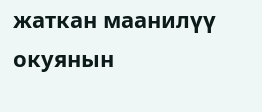жаткан маанилүү окуянын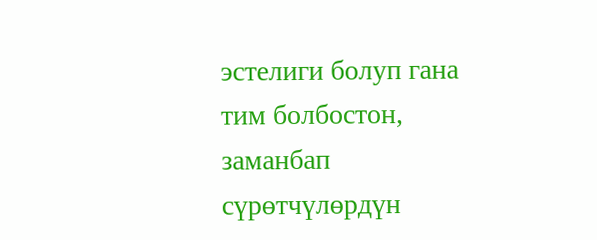эстелиги болуп гана тим болбостон, заманбап сүрөтчүлөрдүн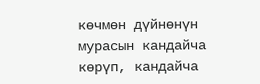көчмөн дүйнөнүн мурасын кандайча көрүп, кандайча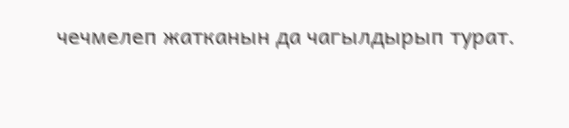чечмелеп жатканын да чагылдырып турат.